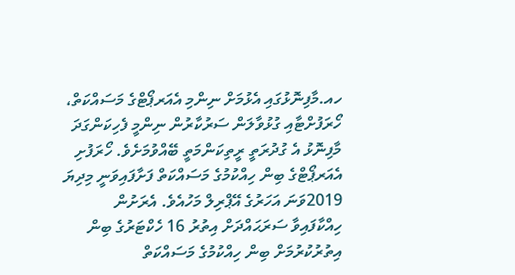ހއ.މާފިނޮޅުގައި އެޅުމަށް ނިންމި އެއަރޕޯޓްގެ މަސައްކަތް، ހޯރަފުށްޓާއި ގުޅުވާލަން ސަރުކާރުން ނިންމީ ފެހިކަންގަދަ މާފިނޮޅު އެ ގުދުރަތީ ރީތިކަންމަތީ ބޭއްވުމަށެވެ. ހޯރަފުށި އެއަރޕޯޓްގެ ބިން ހިއްކުމުގެ މަސައްކަތް ފަށާފައިވަނީ މިދިޔަ 2019ވަނަ އަހަރުގެ އޭޕްރިލް މަހުއެވެ. އެރަށުން ހިއްކާފައިވާ ސަރަޙައްދަށް އިތުރު 16 ހެކްޓަރުގެ ބިން އިތުރުކުރުމަށް ބިން ހިއްކުމުގެ މަސައްކަތް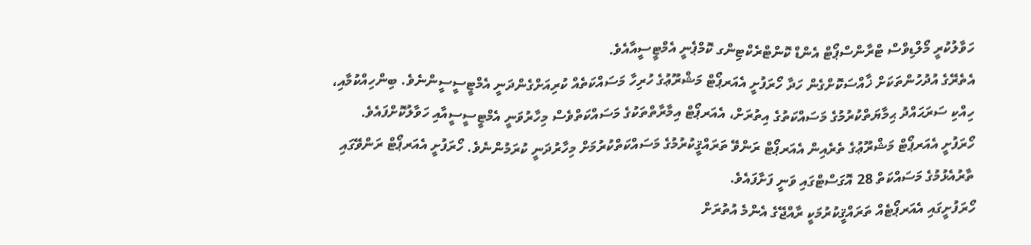ހަވާލުކުރީ މޯލްޑިވްސް ޓްރާންސްޕޯޓް އެންޑް ކޮންޓްރެކްޓިންގ ކޮމްޕެނީ އެމްޓީސީއާއެވެ.
އެތެރޭގެ އުދުހުންތަކަށް ޚާއްސަކޮށްގެން ހަދާ ހޯރަފުށީ އެއަރޕޯޓް މަޝްރޫޢުގެ ހުރިހާ މަސައްކަތެއް ކުރިއަށްގެންދަނީ އެމްޓީސީސީންނެވެ. ބިންހިއްކުމާއި، ހިއްކި ސަރަޙައްދު ޙިމާޔަތްކުރުމުގެ މަސައްކަތުގެ އިތުރަށް، އެއަރޕޯޓް އިމާރާތްތަކުގެ މަސައްކަތްވެސް މިހާރުވަނީ އެމްޓީސީސީއާއި ހަވާލުކޮށްފައެވެ.
ހޯރަފުށީ އެއަރޕޯޓް މަޝްރޫޢުގެ ތެރެއިން އެއަރޕޯޓް ރަންވޭ ތަރައްޤީކުރުމުގެ މަސައްކަތްކުރުމަށް މިހާރުދަނީ ކުރަމުންނެވެ. ހޯރަފުށީ އެއަރޕޯޓް ރަންވޭގައި ތާރުއެޅުމުގެ މަސައްކަތް 28 އޮގަސްޓްގައި ވަނީ ފަށާފައެވެ.
ހޯރަފުށީގައި އެއަރޕޯޓެއް ތަރައްޤީކުރުމަކީ ރާއްޖޭގެ އެންމެ އުތުރަށް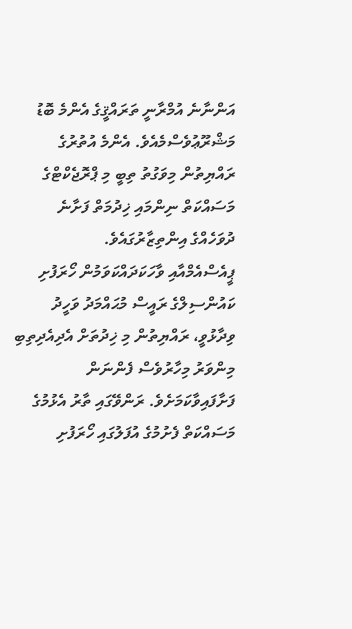އަންނާނެ އުމްރާނީ ތަރައްޤީގެ އެންމެ ބޮޑު މަޝްރޫޢުވެސްމެއެވެ. އެންމެ އުތުރުގެ ރައްޔިތުން މިވަގުތު ތިބީ މި ޕްރޮޖެކްޓްގެ މަސައްކަތް ނިންމައި ޚިދުމަތް ފަށާނެ ދުވަހެއްގެ އިންތިޒާރުގައެވެ.
ޕީއެސްއެމްއާއި ވާހަކަދައްކަވަމުން ހޯރަފުށި ކައުންސިލްގެ ރައީސް މުޙައްމަދު ވަހީދު ވިދާޅުވީ، ރައްޔިތުން މި ޚިދުތަށް އެދިއެދިތިބި މިންވަރު މިހާރުވެސް ފެންނަން ފަށާފައިވާކަމަށެވެ. ރަންވޭގައި ތާރު އެޅުމުގެ މަސައްކަތް ފެށުމުގެ އުފަލުގައި ހޯރަފުށި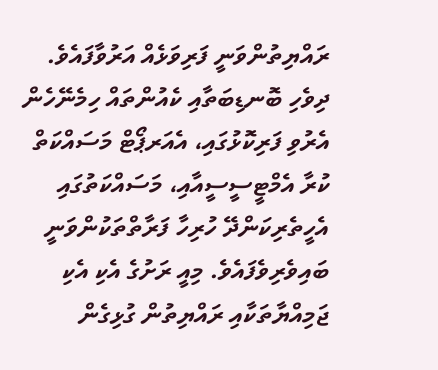ރައްޔިތުންވަނީ ފަރިވަޅެއް އަރުވާފައެވެ. ދިވެހި ބޮނޑިބަތާއި ކެއުންތައް ހިމެނޭހެން އެރުވި ފަރިކޮޅުގައި، އެއަރޕޯޓް މަސައްކަތް ކުރާ އެމްޓީސީސީއާއި، މަސައްކަތުގައި އެހީތެރިކަންދޭ ހުރިހާ ފަރާތްތަކުންވަނީ ބައިވެރިވެފައެވެ. މިއީ ރަށުގެ އެކި އެކި ޖަމިއްޔާތަކާއި ރައްޔިތުން ގުޅިގެން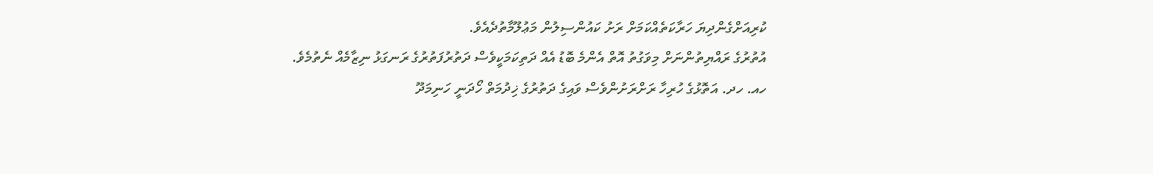ކުރިއަށްގެންދިޔަ ހަރާކަތެއްކަމަށް ރަށު ކައުންސިލުން މަޢުލޫމާތުދެއެވެ.
އުތުރުގެ ރައްޔިތުންނަށް މިވަގުތު އޮތް އެންމެ ބޮޑު އެއް ދަތިކަމަކީވެސް ދަތުރުފަތުރުގެ ރަނގަޅު ނިޒާމެއް ނެތުމެވެ. ހއ. ހދ. އަތޮޅުގެ ހުރިހާ ރަށްރަށުންވެސް ވައިގެ ދަތުރުގެ ޚިދުމަތް ހޯދަނީ ހަނިމަދޫ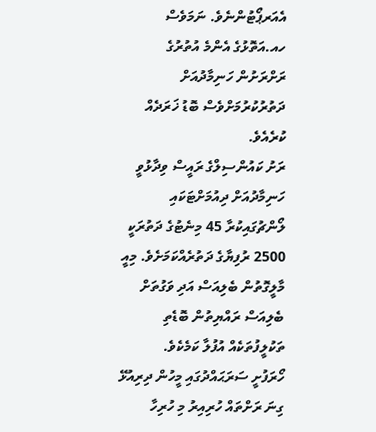އެއަރޕޯޓުންނެވެ. ނަމަވެސް ހއ.އަތޮޅުގެ އެންމެ އުތުރުގެ ރަށްރަށުން ހަނިމާދުއަށް ދަތުރުކުރުމަށްވެސް ބޮޑު ޚަރަދެއް ކުރެއެވެ.
ރަށު ކައުންސިލްގެ ރައީސް ވިދާޅުވީ ހަނިމާދުއަށް ދިއުމަށްޓަކައި ލޯންޗުގައިކުރާ 45 މިނެޓުގެ ދަތުރަކީ 2500 ރުފިޔާގެ ދަތުރެއްކަމަށެވެ. މިއީ މާލީގޮތުން ބެލިއަސް އަދި ވަގުތަށް ބެލިއަސް ރައްޔިތުން ބޮޑެތި ތަކުލީފުތަކެއް އުފުލާ ކަމެކެވެ.
ހޯރަފުށީ ސަރަޙައްދުގައި މީހުން ދިރިއުޅޭ ގިނަ ރަށްތައް ހުރިއިރު މި ހުރިހާ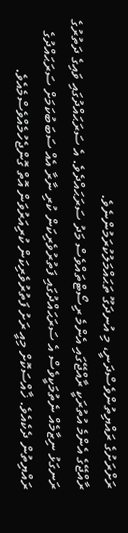ރަށްރަށުގެ ރައްޔިތުންވެސްދަނީ، މި އުނދަގޫ ތަޙައްމަލުކުރަމުންނެވެ.
ރާއްޖޭގެ އެންމެ އުތުރަކީ ރާއްޖޭގައި އެންމެ ރިސޯޓްތައްވެސް މަދު ސަރަޙައްދެވެ. އެ ސަރަޙައްދުގައި ވައިގެ ދަތުރުގެ ރަނގަޅު ނިޒާމެއް ނެތުމަކީވެސް އެ ސަރަޙައްދުގައި ފަތުރުވެރިކަން ކުރި ނާރާ އެއް ސަބަބުކަމަށް ސަރަޙައްދުގެ ރައްޔިތުން ދެކެއެވެ. ޚާއްސަކޮށް މިއީ ރަށު ފަތުރުވެރިކަން ކުރިއަރުވަން އޮތް ގޮންޖެހުމެއްވެސްމެއެވެ.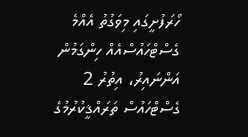ހޯރަފުށީގައި މިވަގުތު އެއްމެ ގެސްޓްހައުސްއެއް ހިންގަމުން އަންނައިރު، އިތުރު 2 ގެސްޓްހައުސް ތަރައްޤީކުރުމުގެ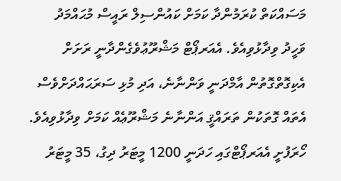މަސައްކަތް ކުރަމުންދާ ކަމަށް ކައުންސިލް ރައީސް މުޙައްމަދު ވަހީދު ވިދާޅުވިއެވެ. އެއަރޕޯޓް މަޝްރޫޢުވެގެންދާނީ ރަށަށް އެކިގޮތްގޮތުން އާމްދަނީ ވަންނާނެ، އަދި މުޅި ސަރަޙައްދަށްވެސް އެތައް ގޮތަކުން ތަރައްޤީ އަންނާނެ މަޝްރޫޢެއް ކަމަށް ވިދާޅުވިއެވެ.
ހޯރަފުށީ އެއަރޕޯޓްގައި ހަދަނީ 1200 މީޓަރު ދިގު، 35 މީޓަރު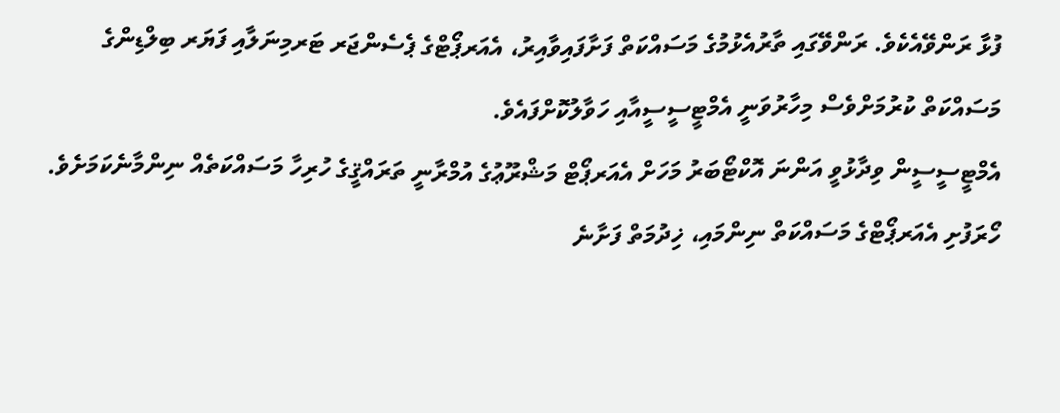ފުޅާ ރަންވޭއެކެވެ. ރަންވޭގައި ތާރުއެޅުމުގެ މަސައްކަތް ފަށާފައިވާއިރު، އެއަރޕޯޓްގެ ޕެސެންޖަރ ޓަރމިނަލާއި ފަޔަރ ބިލްޑިންގެ މަސައްކަތް ކުރުމަށްވެސް މިހާރުވަނީ އެމްޓީސީސީއާއި ހަވާލުކޮށްފައެވެ.
އެމްޓީސީސީން ވިދާޅުވީ އަންނަ އޮކްޓޯބަރު މަހަށް އެއަރޕޯޓް މަޝްރޫޢުގެ އުމްރާނީ ތަރައްޤީގެ ހުރިހާ މަސައްކަތެއް ނިންމާނެކަމަށެވެ. ހޯރަފުށި އެއަރޕޯޓްގެ މަސައްކަތް ނިންމައި، ޚިދުމަތް ފަށާނެ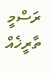ރަސްމީ ތާރީޚެއް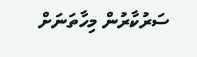ސަރުކާރުން މިހާތަނަށް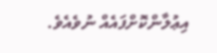އިޢުލާންކޮށްފައެއް ނުވެއެވެ.